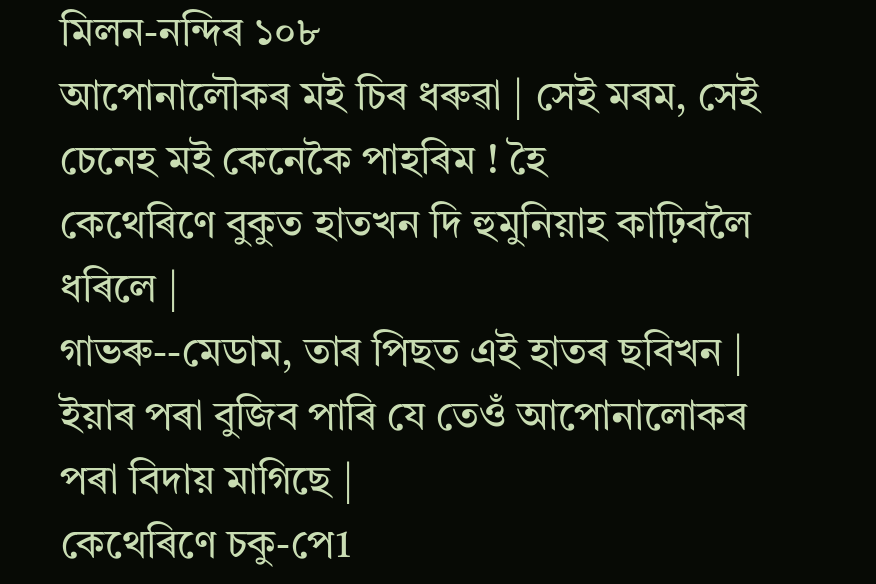মিলন-নন্দিৰ ১০৮
আপোনালৌকৰ মই চিৰ ধৰুৱা | সেই মৰম, সেই চেনেহ মই কেনেকৈ পাহৰিম ! হৈ
কেথেৰিণে বুকুত হাতখন দি হুমুনিয়াহ কাঢ়িবলৈ ধৰিলে |
গাভৰু--মেডাম, তাৰ পিছত এই হাতৰ ছবিখন | ইয়াৰ পৰা বুজিব পাৰি যে তেওঁ আপোনালোকৰ পৰা বিদায় মাগিছে |
কেথেৰিণে চকু-পে1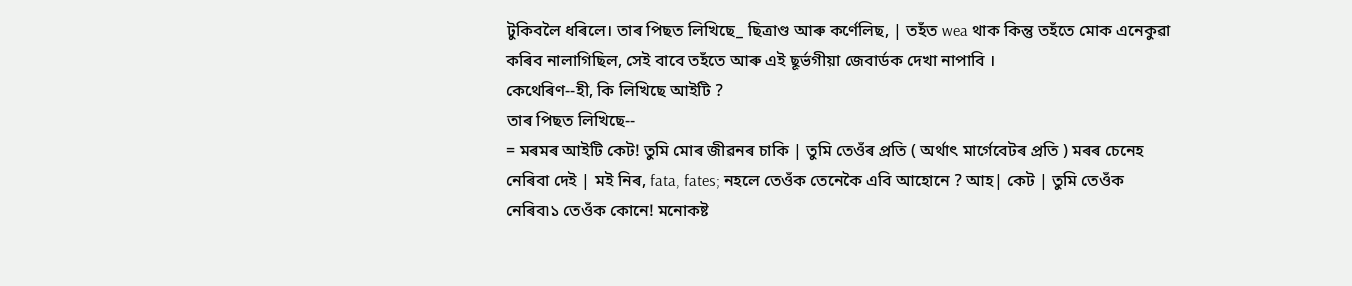টুকিবলৈ ধৰিলে। তাৰ পিছত লিখিছে_ ছিত্রাণ্ড আৰু কৰ্ণেলিছ, | তহঁত wea থাক কিন্তু তহঁতে মোক এনেকুৱা কৰিব নালাগিছিল, সেই বাবে তহঁতে আৰু এই ছূর্ভগীয়া জেবার্ডক দেখা নাপাবি ।
কেথেৰিণ--হী, কি লিখিছে আইটি ?
তাৰ পিছত লিখিছে--
= মৰমৰ আইটি কেট! তুমি মোৰ জীৱনৰ চাকি | তুমি তেওঁৰ প্রতি ( অর্থাৎ মার্গেবেটৰ প্রতি ) মৰৰ চেনেহ নেৰিবা দেই | মই নিৰ, fata, fates; নহলে তেওঁক তেনেকৈ এবি আহোনে ? আহ| কেট | তুমি তেওঁক নেৰিব৷১ তেওঁক কোনে! মনোকষ্ট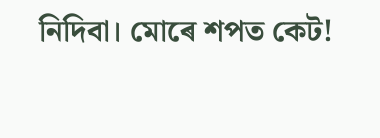নিদিবা। মোৰে শপত কেট!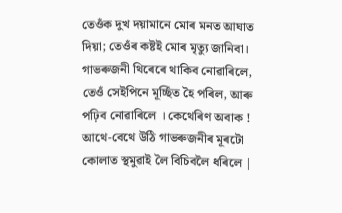তেওঁক দুখ দয়ামানে মোৰ মনত আঘাত দিয়া; তেওঁৰ কষ্টই মোৰ মৃত্যু জানিবা।
গাভৰুজনী থিৰেৰে থাকিব নোৱাৰিলে, তেওঁ সেইপিনে মূৰ্চ্ছিত হৈ পৰিল, আৰু পঢ়িব নোৱাৰিলে । কেথেৰিণ অবাক ! আথে-বেথে উঠি গাভৰুজনীৰ মূৰটো কোলাত স্থমুৱাই লৈ বিচিবলৈ ধৰিলে |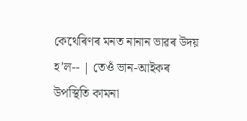কেথেৰিণৰ মনত নানান ভাৱৰ উদয় হ’ল-- | তেওঁ ভান-আইকৰ উপস্থিতি কামনা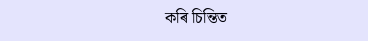কৰি চিন্তিত